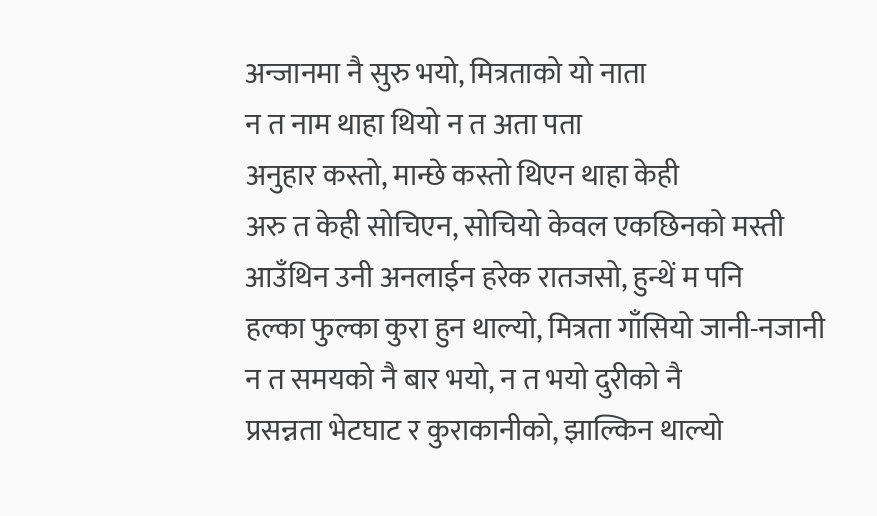अन्जानमा नै सुरु भयो, मित्रताको यो नाता
न त नाम थाहा थियो न त अता पता
अनुहार कस्तो, मान्छे कस्तो थिएन थाहा केही
अरु त केही सोचिएन, सोचियो केवल एकछिनको मस्ती
आउँथिन उनी अनलाईन हरेक रातजसो, हुन्थें म पनि
हल्का फुल्का कुरा हुन थाल्यो, मित्रता गाँसियो जानी-नजानी
न त समयको नै बार भयो, न त भयो दुरीको नै
प्रसन्नता भेटघाट र कुराकानीको, झाल्किन थाल्यो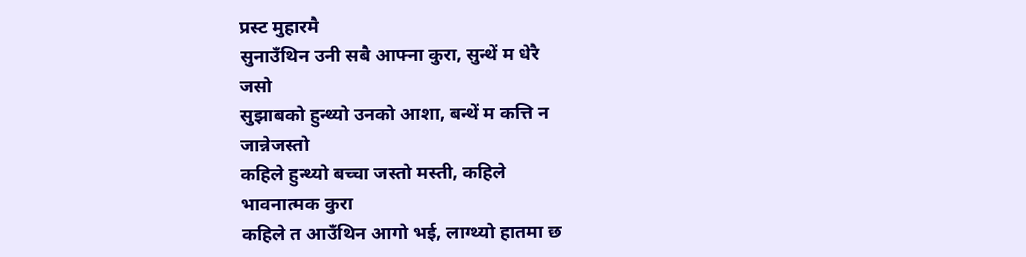प्रस्ट मुहारमै
सुनाउँथिन उनी सबै आफ्ना कुरा, सुन्थें म धेरै
जसो
सुझाबको हुन्थ्यो उनको आशा, बन्थें म कत्ति न
जान्नेजस्तो
कहिले हुन्थ्यो बच्चा जस्तो मस्ती, कहिले
भावनात्मक कुरा
कहिले त आउँथिन आगो भई, लाग्थ्यो हातमा छ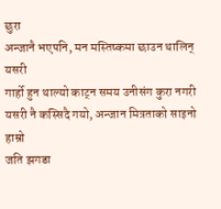छुरा
अन्जानै भएपनि, मन मस्तिष्कमा छाउन थालिन् यसरी
गार्हो हुन थाल्यो काट्न समय उनीसंग कुरा नगरी
यसरी नै कस्सिदै गयो, अन्जान मित्रताको साइनो
हाम्रो
जति झगडा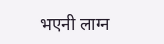भएनी लाग्न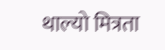थाल्यो मित्रता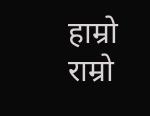हाम्रो
राम्रो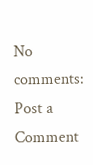No comments:
Post a Comment